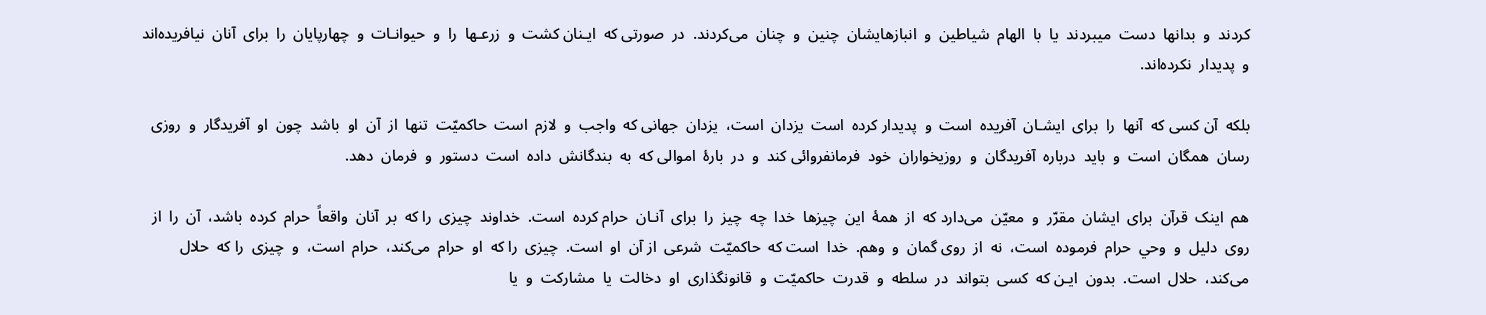کردند  و  بدانها  دست  میبردند  یا  با  الهام  شیاطین  و  انبازهایشان  چنین  و  چنان  می‌کردند.  در  صورتی ‌که  ایـنان ‌کشت  و  زرعـها  را  و  حیوانـات  و  چهارپایان  را  برای  آنان  نیافریده‌اند  و  پدیدار  نکرده‌اند.

بلکه  آن‌ کسی‌ که  آنها  را  برای  ایشـان  آفریده  است  و  پدیدار کرده  است  یزدان  است‌،  یزدان  جهانی‌ که  واجب  و  لازم  است  حاکمیّت  تنها  از  آن  او  باشد  چون  او  آفریدگار  و  روزی  رسان  همگان  است  و  باید  درباره  آفریدگان  و  روزیخواران  خود  فرمانفروائی ‌کند  و  در  بارۀ  اموالی ‌که  به  بندگانش  داده  است  دستور  و  فرمان  دهد.

هم  اینک  قرآن  برای  ایشان  مقرّر  و  معیّن  می‌دارد که  از  همۀ  این  چیزها  خدا  چه  چیز  را  برای  آنـان  حرام‌ کرده  است‌.  خداوند  چیزی  را که  بر  آنان  واقعاً  حرام  کرده  باشد،  آن  را  از  روی  دلیل  و  وحي  حرام  فرموده  است‌،  نه  از  روی ‌گمان  و  وهم‌.  خدا  است‌ که  حاکمیّت  شرعی  از آن  او  است‌.  چیزی  را که  او  حرام  می‌کند،  حرام  است‌،  و  چیزی  را که  حلال  می‌کند،  حلال  است‌.  بدون  ایـن ‌که  کسی  بتواند  در  سلطه  و  قدرت  حاکمیّت  و  قانونگذاری  او  دخالت  یا  مشارکت  و  یا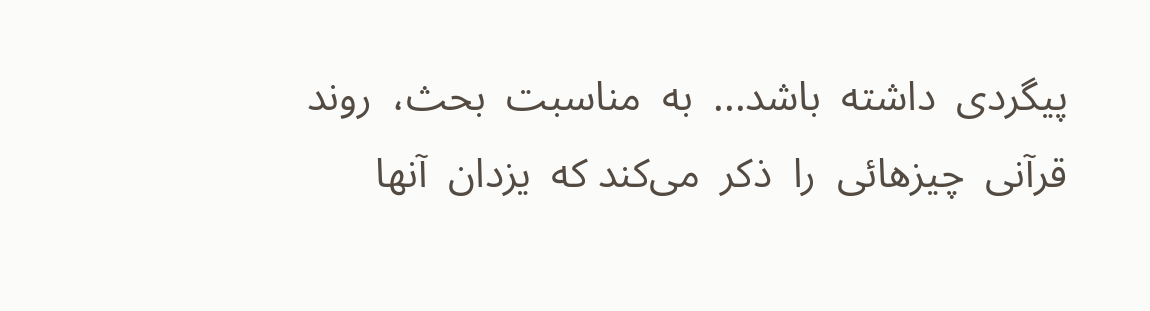پیگردی  داشته  باشد...  به  مناسبت  بحث،  روند  قرآنی  چیزهائی  را  ذکر  می‌کند که  یزدان  آنها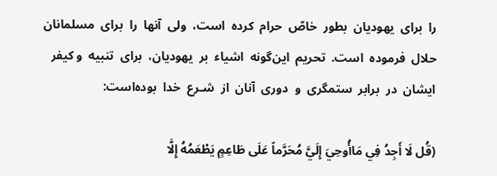را  برای  یهودیان  بطور  خاصّ  حرام  کرده  است‌،  ولی  آنها  را  برای  مسلمانان  حلال  فرموده  است‌.  تحریم  این‌گونه  اشیاء  بر  یهودیان‌،  برای  تنبیه  و کیفر  ایشان  در  برابر  ستمگری  و  دوری  آنان  از  شـرع  خدا  بوده‌است‌:

(قُل لَا أَجِدُ فِي مَاأُوحِيَ إِلَيَّ مُحَرَّماً عَلَى طَاعِمٍ يَطْعَمُهُ إِلَّا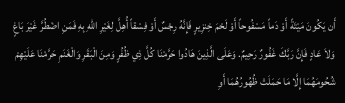أَن يَكُونَ مَيْتَةً أَوْ دَماً مَسْفُوحاً أَوْ لَحْمَ خِنزِيرٍ فَإِنَّهُ رِجْسٌ أَوْ فِسْقاً أُهِلَّ لِغَيْرِ اللّهِ بِهِ فَمَنِ اضْطُرَّ غَيْرَ بَاغٍ وَلاَ عَادٍ فَإِنَّ رَبَّكَ غَفُورٌ رَحِيمٌ. وَعَلَى الَّذِينَ هَادُوا حَرَّمْنَا كُلَّ ذِي ظُفُرٍ وَمِنَ الْبَقَرِ وَالْغَنَمِ حَرَّمْنَا عَلَيْهِمْ شُحُومَهُمَا إِلَّا مَا حَمَلَتْ ظُهُورُهُمَا أَوِ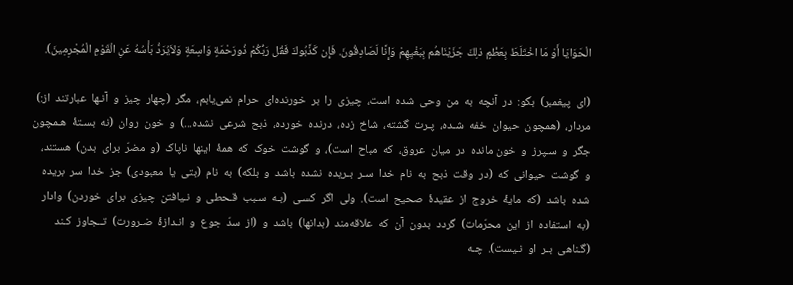الْحَوَايَا أَوْ مَا اخْتَلَطَ بِعَظْمٍ ذلِكَ جَزَيْنَاهُم بِبَغْيِهِمْ وَإِنَّا لَصَادِقُونَ. فَإِن كَذَّبُوكَ فَقُل رَبُّكُمْ ذُورَحْمَةٍ وَاسِعَةٍ وَلاَيُرَدُّ بَأْسُهُ عَنِ الْقَوْمِ الْمُجْرِمِينَ).

(ای  پیغمبر)  بگو:  در  آنچه  به  من  وحی  شده  است‌،  چیزی  را  بر  خورنده‌ای  حرام  نمی‌یابم‌،  مگر  (چهار  چیز  و  آنـها  عبارتند  از:)  مردار،  (همچون  حیوان  خفه  شـده‌،  پـرت  گشته‌،  شاخ  زده‌،  درنده  خورده‌،  ذبح  شرعی  نشده‌...)  و  خون  روان  (نه  بسـتۀ  هـمچون  جگر  و  سـپرز  و  خون مانده  در  میان  عروق‌،  که  مباح  است‌)،  و  گوشت  خوک  که  همۀ  اینها  ناپاک  (و  مضرّ  برای  بدن‌)  هستند،  و  گوشت  حیوانی  که  (در  وقت  ذبح  به  نام  خدا  سـر  بـریده  نشده  باشد  و  بلکه‌)  به  نام  (بتی  یا  معبودی‌)  جز  خدا  سر  بریده  شده  باشد  (که  مایۀ  خروج  از  عقيدۀ  صحیح  است‌).  ولی  اگر  کسـی  (بـه  سـبب  قـحطی  و  نـیافتن  چیزی  برای  خوردن‌)  وادار  (به  استفاده  از  این  محرّمات‌)  گردد  بدون  آن  که  علاقه‌مند  (بدانها)  باشد  و  (از  سدّ  جوع  و  انـدازۀ  ضـرورت‌)  تــجاوز  کـند  (گـناهی  بـر  او  نـیست‌).  چـه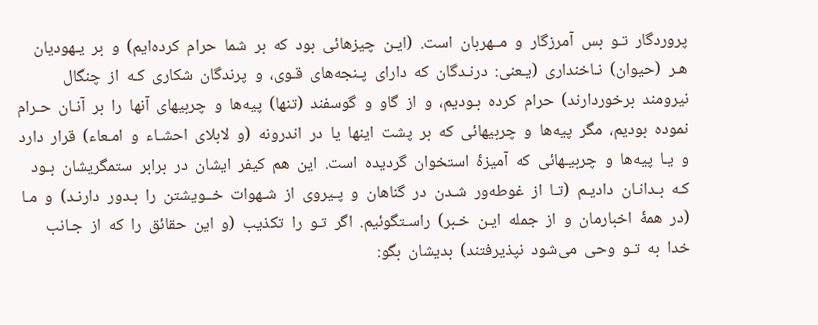پروردگار  تـو  بس  آمرزگار  و  مــهربان  است‌.  (ایـن  چیزهائی  بود  که  بر  شما  حرام  کرده‌ایم‌)  و  بر  یـهودیان  هـر  (حیوان‌)  نـاخنداری  (یـعنی‌:  درنـدگان  که  دارای  پـنجه‌های  قـوی‌،  و  پرندگان  شکاری  کـه  از  چنگال  نیرومند  برخوردارند)  حرام  کرده  بـودیم‌،  و  از  گاو  و  گوسفند  (تنها)  پیه‌ها  و  چربیهای  آنها  را  بر  آنـان  حـرام  نموده  بودیم‌،  مگر  پیه‌ها  و  چربیهائی  که  بر  پشت  اینها  یا  در  اندرونه  (و  لابلای  احشـاء  و  امـعاء‌)  قرار  دارد  و  یـا  پیه‌ها  و  چربیـهائی  که  آمیزۀ  استخوان  گردیده  است‌.  این  هم  کیفر  ایشان  در  برابر  ستمگریشان  بـود  کـه  بـدانـان  دادیـم  (تـا  از  غوطه‌ور  شـدن  در  گناهان  و  پـیروی  از  شـهوات  خــویشتن  را  بـدور  دارنـد)  و  مـا  (در  همۀ  اخبارمان  و  از  جمله  ایـن  خـبر)  راسـتگوئیم‌.  اگر  تـو  را  تکذیب  (و  این  حقائق  را  که  از  جـانب  خدا  به  تـو  وحی  می‌شود  نپذیرفتند)  بدیشان  بگو: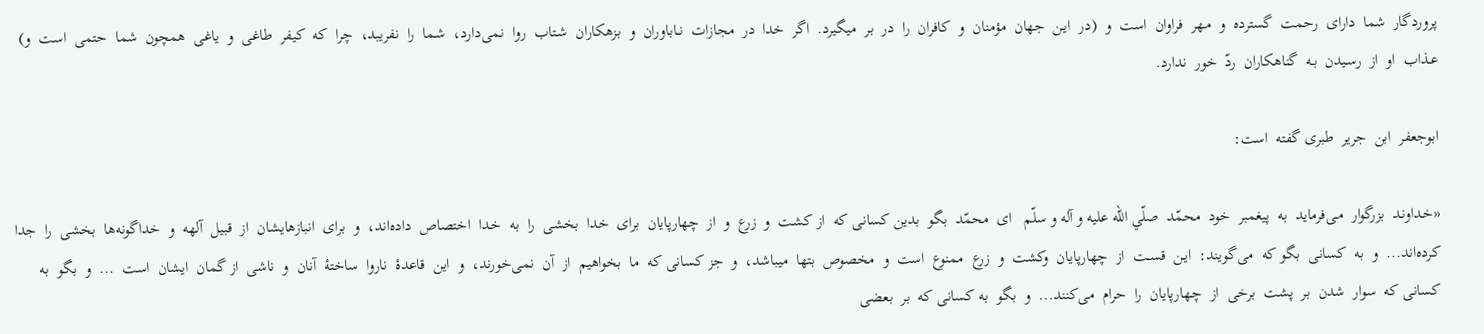پروردگار  شما  دارای  رحمت  گسترده  و  مـهر  فراوان  است  و  (در  ایـن  جهان  مؤمنان  و  کافران  را  در  بر  میگیرد.  اگر  خدا  در  مجازات  نــاباوران  و  بزهکاران  شـتاب  روا  نـمی‌دارد،  شـما  را  نفریبد،  چرا  که  کیفر  طاغی  و  یاغی  همچون  شما  حتمی  است  و)  عـذاب  او  از  رسـیدن  بـه  گناهکاران  ردّ  خور  ندارد.

ابوجعفر  ابن  جریر  طبری‌ گفته  است‌:

«خـداونـد  بزرگوار  مـی‌فرماید  به  پیغمبر  خود  محمّد  صلّي الله عليه و آله و سلّم   ای  محمّد  بگو  بدین‌ کسانی‌ که  از کشت  و  زرع  و  از  چهارپایان  برای  خدا  بخشی  را  به  خـدا  اختصاص  داده‌اند،  و  برای  انبازهایشان  از  قبیل  آلهه  و  خداگونه‌ها  بخشی  را  جدا  کرده‌اند...  و  به  کسانی  بگو ‌که  می‌گویند:  ایـن  قســت  از  چهارپایان  وکشت  و  زرع  ممنوع  است  و  مخصوص  بتها  میباشد،  و  جز کسانی‌ که  ما  بخواهیم  از  آن  نمی‌خو‌رند،  و  این  قاعدۀ  ناروا  ساختۀ  آنان  و  ناشی  از گمان  ا‌یشان  ا‌ست  ...  و  بگو  به‌ کسانی‌ که  سوار  شدن  بر  پشت  برخی  از  چـهارپایان  را  حرام  می‌کنند...  و  بگو  به‌ کسانی‌ که  بر  بعضی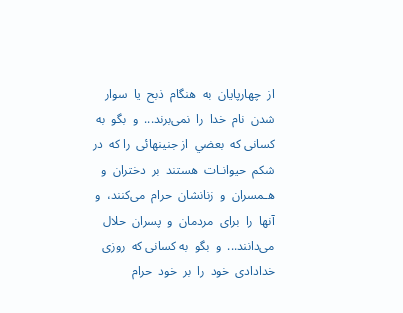از  چهارپایان  به  هنگام  ذبح  یا  سوار  شدن  نام  خدا  را  نمی‌برند...  و  بگو  به  کسانی‌ که  بعضي  از جنینهائی  را که  در  شکم  حیوانـات  هستند  بر  دختران  و  هـمسران  و  زنانشان  حرام  می‌کنند،  و  آنها  را  برای  مردمان  و  پسران  حلال  می‌دانند...  و  بگو  به‌ کسانی ‌که  روزی  خدادادی  خود  را  بر  خود  حرام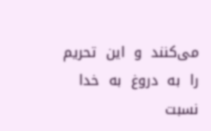می‌کنند  و  این  تحریم  را  به  دروغ  به  خدا  نسبت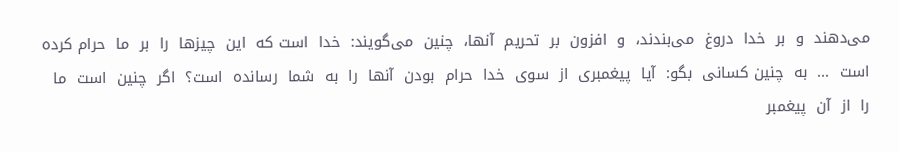می‌دهند  و  بر  خدا  دروغ  می‌بندند،  و  افزون  بر  تحریم  آنها،  چنین  می‌گویند:  خدا  است‌ که  این  چیزها  را  بر  ما  حرام‌ کرده  است  ...  به  چنین‌ کسانی  بگو:  آیا  پیغمبری  از  سوی  خدا  حرام  بودن  آنها  را  به  شما  رسانده  است‌؟  اگر  چنین  است  ما  را  از  آن  پیغمبر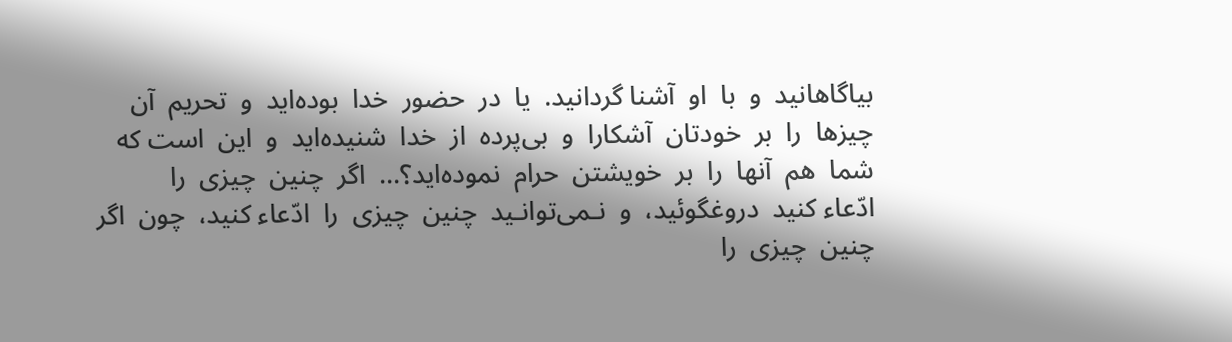بیاگاهانید  و  با  او  آشنا گردانید.  یا  در  حضور  خدا  بوده‌اید  و  تحریم  آن  چیزها  را  بر  خودتان  آشکارا  و  بی‌پرده  از  خدا  شنیده‌اید  و  این  است ‌که  شما  هم  آ‌نها  را  بر  خویشتن  حرام  نموده‌ا‌ید؟‌...  ا‌گر  چنین  چیزی  را  ادّعاء ‌کنید  دروغگوئید،  و  نـمی‌توانـید  چنین  چیزی  را  ادّعاء ‌کنید،  چون  اگر  چنین  چیزی  را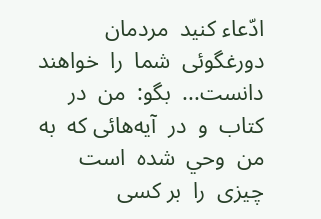ادّعاء ‌کنید  مردمان  دورغگو‌ئی  شما  را  خواهند  دانست‌...  بگو:  من  در کتاب  و  در  آیه‌هائی ‌که  به  من  وحي  شده  است  چیزی  را  بر كسی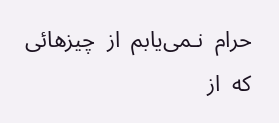حرام  نـمی‌یابم  از  چیزهائی‌ که  از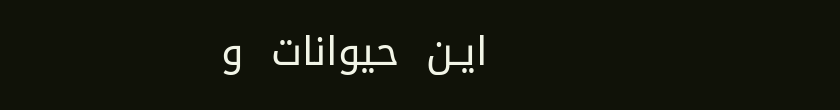ایـن  حیوانات  و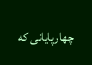چهارپایانی‌ که